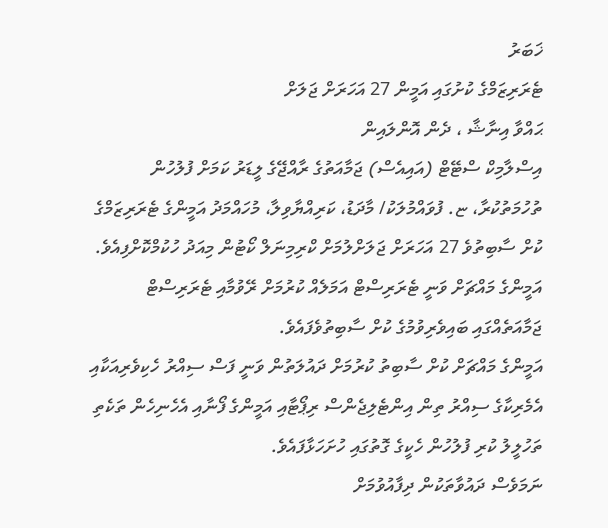ޚަބަރު
ޓެރަރިޒަމްގެ ކުށުގައި އަމީން 27 އަހަރަށް ޖަލަށް
ޙައްވާ އިނާޝާ ، ދެން އޮންލައިން
އިސްލާމިކް ސްޓޭޓް (އައިއެސް) ޖަމާއަތުގެ ރާއްޖޭގެ ލީޑަރު ކަމަށް ފުލުހުން ތުހުމަތުކުރާ، ޏ. ފުވައްމުލަކު/ މާދަޑު، ކަރިއްޔާވިލާ، މުހައްމަދު އަމީންގެ ޓެރަރިޒަމްގެ ކުށް ސާބިތުވެ 27 އަހަރަށް ޖަލަށްލުމަށް ކްރިމިނަލް ކޯޓުން މިއަދު ހުކުމްކޮށްފިއެވެ.
އަމީންގެ މައްޗަށް ވަނީ ޓެރަރިސްޓް އަމަލެއް ކުރުމަށް ރޭވުމާއި ޓެރަރިސްޓް ޖަމާއަތެއްގައި ބައިވެރިވުމުގެ ކުށް ސާބިތުވެފައެވެ.
އަމީންގެ މައްޗަށް ކުށް ސާބިތު ކުރުމަށް ދައުލަތުން ވަނީ ފަސް ސިއްރު ހެކިވެރިއަކާއި އެމެރިކާގެ ސިއްރު ތިން އިންޓެލިޖެންސް ރިޕޯޓާއި އަމީންގެ ފޯނާއި އެހެނިހެން ތަކެތި ތަހުލީލު ކުރި ފުލުހުން ހެކީގެ ގޮތުގައި ހުށަހަޅާފައެވެ.
ނަމަވެސް ދައުވާތަކުން ދިފާއުވުމަށް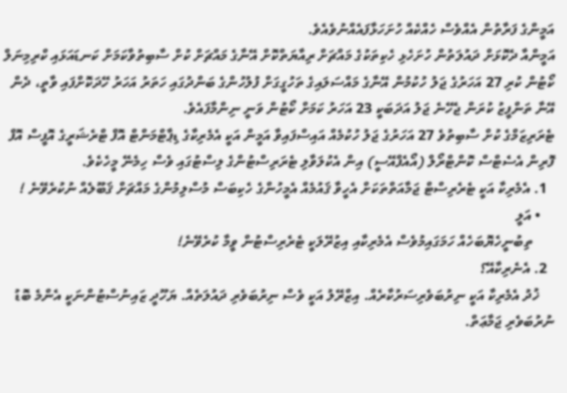އަމީންގެ ފަރާތުން އެއްވެސް ހެއްކެއް ހުށަހަޅާފައެއްނުވެއެވެ.
އަމީންއާ ދެކޮޅަށް ދައުލަތުން ހުށަހެޅި ހެކިތަކުގެ މައްޗަށް ރިއާޔަތްކޮށް އޭނާގެ މައްޗަށް ކުށް ސާބިތުވާކަމަށް ކަނޑައަޅައި ކްރިމިނަލް ކޯޓުން ކުރި 27 އަހަރުގެ ޖަލު ހުކުމުން އޭނާގެ މައްސަލައިގެ ތަހުގީގަށް ފުލުހުންގެ ބަންދުގައި ހަތަރު އަހަރު ހޭދަކޮށްފައި ވާތީ، ދެން އޭނާ ތަންފީޒު ކުރަން ޖެހޭނެ ޖަލު އަދަބަކީ 23 އަހަރު ކަމަށް ކޯޓުން ވަނީ ނިންމާފައެވެ.
ޓެރަރިޒަމްގެ ކުށް ސާބިތުވެ 27 އަހަރުގެ ޖަލު ހުކުމެއް އައިސްފައިވާ އަމީން އަކީ އެމެރިކާގެ ޑިޕާޓްމަންޓް އޮފް ޓްރެޝަރީގެ އޮފީސް އޮފް ފޮރިން އެސެޓްސް ކޮންޓްރޯލް (އޯއެފްއޭސީ) އިން އެކުލަވާލި ޓެރަރިސްޓުންގެ ލިސްޓުގައި ވެސް ހިމެނޭ މީހެކެވެ.
  1. އެމެރިކާ އަކީ ޓެރެރިސްޓް ޖަމާއަތްތަކަށް އެހީވާ ޤައުމެއް އެމީހުންގެ ހެކިބަސް މުސްލިމުންގެ މައްޗަށް ޤަބޫލެއް ނުކުރެވޭނެ !
    • އަލީ
      ތިބުނީހެޔޮބަހެއް ހަމަގައިމުވެސް އެމެރިކާއި އިޒުރޭލަކީ ޓެރެރިސްޓުން ވީމާ ކުރެވޭނެ!
  2. އެނެރިކާއޭ؟
    ޚުދު އެމެރިކާ އަކީ ނިރުބަވެރިސަރުކާރެއް. އިޒްރޭލު އަކީ ވެސް ނިރުބަވެރި ދައުލަތެއް. ޔަހޫދީ ޒައިނުސްޓުންނަކީ އެންމެ ބޮޑު ނުރުބަވެރި ޖަމާޢަތް.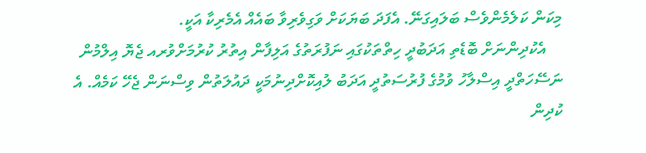މިކަން ކަލެމެންވެސް ބަލައިގަނޭ. އެފަދަ ބަޔަކަށް ވަގިވެރިވާ ބައެއް އެމެރިކާ އަކީ.
    އެކުދިންނަށް ބޮޑެތި އަދަބުދީ ހިތްތަކުގައި ނަފުރަތުގެ އަލިފާން އިތުރު ކުރުމަށްވުރއ ޖެޔޮ އިލްމުން ނަސޭހަތްދީ އިސްލާހު ވުމުގެ ފުރުސަތުދީ އަދަބު ލުއިކޮށްދިނުމަކީ ދައުލަތުން ވިސްނަން ޖެހޭ ކަމެއް. އެ ކުދިން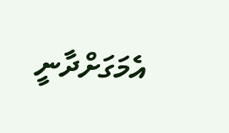އެމަގަށްދާނީ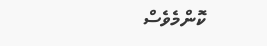ކޮންމެވެސް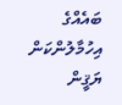ބައެއްގެ އިހުމާލުންކަން ޔަޤީން